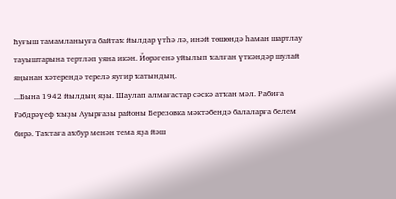Һуғыш тамамланыуға байтаҡ йылдар үтһә лә, инәй төшөндә һаман шартлау тауыштарына тертләп уяна икән. Йөрәгенә уйылып ҡалған үткәндәр шулай яңынан хәтерендә терелә яугир ҡатындың.
...Бына 1942 йылдың яҙы. Шаулап алмағастар сәскә атҡан мәл. Рабиға Ғәбдрәүеф ҡыҙы Ауырғазы районы Березовка мәктәбендә балаларға белем бирә. Таҡтаға аҡбур менән тема яҙа йәш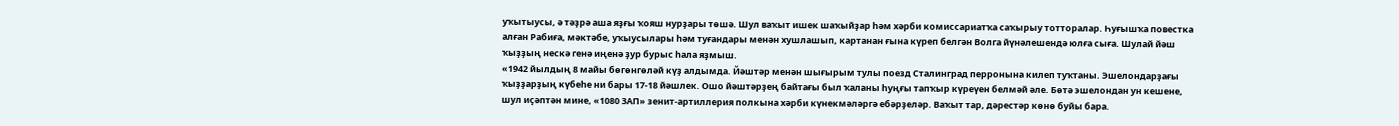уҡытыусы, ә тәҙрә аша яҙғы ҡояш нурҙары төшә. Шул ваҡыт ишек шаҡыйҙар һәм хәрби комиссариатҡа саҡырыу тотторалар. Һуғышҡа повестка алған Рабиға, мәктәбе, уҡыусылары һәм туғандары менән хушлашып, картанан ғына күреп белгән Волга йүнәлешендә юлға сыға. Шулай йәш ҡыҙҙың нескә генә иңенә ҙур бурыс һала яҙмыш.
«1942 йылдың 8 майы бөгөнгөләй күҙ алдымда. Йәштәр менән шығырым тулы поезд Сталинград перронына килеп туҡтаны. Эшелондарҙағы ҡыҙҙарҙың күбеһе ни бары 17-18 йәшлек. Ошо йәштәрҙең байтағы был ҡаланы һуңғы тапҡыр күреүен белмәй әле. Бөтә эшелондан ун кешене, шул иҫәптән мине, «1080 ЗАП» зенит-артиллерия полкына хәрби күнекмәләргә ебәрҙеләр. Ваҡыт тар, дәрестәр көнө буйы бара.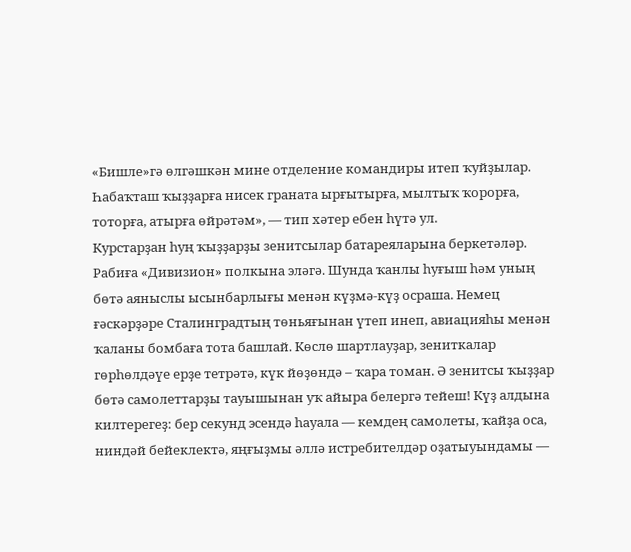«Бишле»гә өлгәшкән мине отделение командиры итеп ҡуйҙылар. Һабаҡташ ҡыҙҙарға нисек граната ырғытырға, мылтыҡ ҡорорға, тоторға, атырға өйрәтәм», — тип хәтер ебен һүтә ул.
Курстарҙан һуң ҡыҙҙарҙы зенитсылар батареяларына беркетәләр. Рабиға «Дивизион» полкына эләгә. Шунда ҡанлы һуғыш һәм уның бөтә аяныслы ысынбарлығы менән күҙмә-күҙ осраша. Немец ғәскәрҙәре Сталинградтың төньяғынан үтеп инеп, авиацияһы менән ҡаланы бомбаға тота башлай. Көслө шартлауҙар, зениткалар гөрһөлдәүе ерҙе тетрәтә, күк йөҙөндә – ҡара томан. Ә зенитсы ҡыҙҙар бөтә самолеттарҙы тауышынан уҡ айыра белергә тейеш! Күҙ алдына килтерегеҙ: бер секунд эсендә һауала — кемдең самолеты, ҡайҙа оса, ниндәй бейеклектә, яңғыҙмы әллә истребителдәр оҙатыуындамы —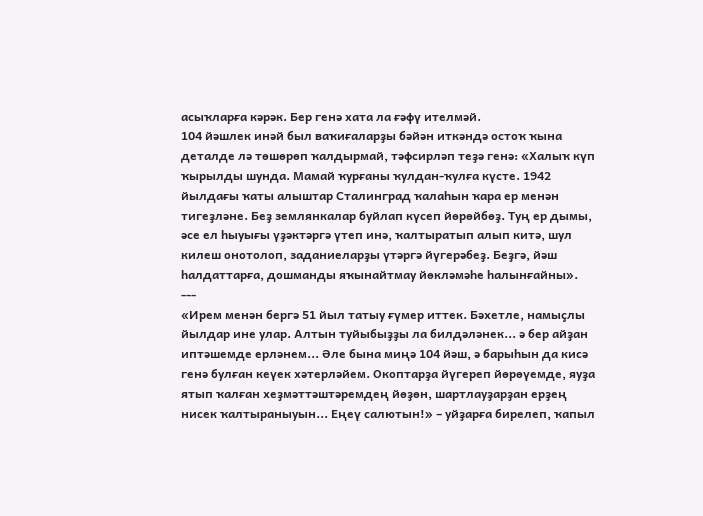асыҡларға кәрәк. Бер генә хата ла ғәфү ителмәй.
104 йәшлек инәй был ваҡиғаларҙы бәйән иткәндә остоҡ ҡына деталде лә төшөрөп ҡалдырмай, тәфсирләп теҙә генә: «Халыҡ күп ҡырылды шунда. Мамай ҡурғаны ҡулдан-ҡулға күсте. 1942 йылдағы ҡаты алыштар Сталинград ҡалаһын ҡара ер менән тигеҙләне. Беҙ землянкалар буйлап күсеп йөрөйбөҙ. Туң ер дымы, әсе ел һыуығы үҙәктәргә үтеп инә, ҡалтыратып алып китә, шул килеш онотолоп, заданиеларҙы үтәргә йүгерәбеҙ. Беҙгә, йәш һалдаттарға, дошманды яҡынайтмау йөкләмәһе һалынғайны».
---
«Ирем менән бергә 51 йыл татыу ғүмер иттек. Бәхетле, намыҫлы йылдар ине улар. Алтын туйыбыҙҙы ла билдәләнек... ә бер айҙан иптәшемде ерләнем... Әле бына миңә 104 йәш, ә барыһын да кисә генә булған кеүек хәтерләйем. Окоптарҙа йүгереп йөрөүемде, яуҙа ятып ҡалған хеҙмәттәштәремдең йөҙөн, шартлауҙарҙан ерҙең нисек ҡалтыраныуын... Еңеү салютын!» – уйҙарға бирелеп, ҡапыл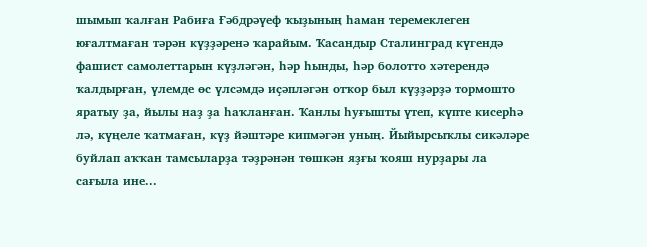шымып ҡалған Рабиға Ғәбдрәүеф ҡыҙының һаман теремеклеген юғалтмаған тәрән күҙҙәренә ҡарайым. Ҡасандыр Сталинград күгендә фашист самолеттарын күҙләгән, һәр һынды, һәр болотто хәтерендә ҡалдырған, үлемде өс үлсәмдә иҫәпләгән отҡор был күҙҙәрҙә тормошто яратыу ҙа, йылы наҙ ҙа һаҡланған. Ҡанлы һуғышты үтеп, күпте кисерһә лә, күңеле ҡатмаған, күҙ йәштәре кипмәгән уның. Йыйырсыҡлы сикәләре буйлап аҡҡан тамсыларҙа тәҙрәнән төшкән яҙғы ҡояш нурҙары ла сағыла ине...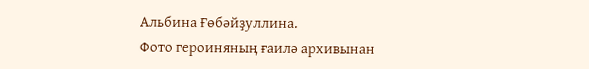Альбина Ғөбәйҙуллина.
Фото героиняның ғаилә архивынан